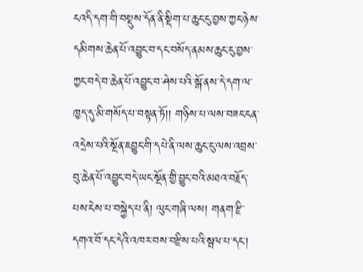ངའདི་དག་གི་བསྡུས་དོན་ནི་སྡིག་པ་ཆུང་ངུ་བྱས་ཀྱང་ཉེས་དམིགས་ཆེན་པོ་འབྱུང་བ་དང་བསོད་ནམས་ཆུང་ངུ་བྱས་ཀྱང་བདེ་བ་ཆེན་པོ་འབྱུང་བ་ཤེས་པའི་སྒོ་ནས་དེ་དག་ལ་ཁྱད་དུ་མི་གསོད་པ་བསྟན་ཏོ།། གཉིས་པ་ལས་བཟང་ངན་འདྲེས་པའི་སྔོན་ཇབྱུང་གི་དཔེ་ནི་ལས་ཆུང་ངུ་ལས་འབྲས་བུ་ཆེན་པོ་འབྱུང་བདེ་ཡང་སྔོན་གྱི་བྱུང་བའི་མཐའ་བརྗོད་པས་ངེས་པ་བསྐྱེད་པ་ནི། ལུང་གཞི་ལས། གནག་རྫི་དགའ་བོ་དང་དེའི་འཁར་བས་བརྫིས་པའི་སྦལ་པ་དང་།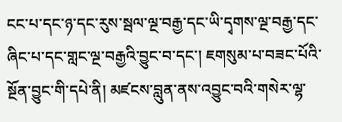ངང་པ་དང་ཉ་དང་རུས་སྦལ་ལྔ་བརྒྱ་དང་ཡི་དྭགས་ལྔ་བརྒྱ་དང་ཞིང་པ་དང་གླང་ལྔ་བརྒྱའི་བྱུང་བ་དང་། ཇགསུམ་པ་བཟང་པོའི་སྔོན་བྱུང་གི་དཔེ་ནི། མཛངས་བླུན་ནས་འབྱུང་བའི་གསེར་ལྷ་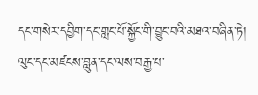དང་གསེར་དབྱིག་དང་གླང་པོ་སྐྱོང་གི་བྱུང་བའི་མཐའ་བཞིན་ཏེ། ལུང་དང་མཛངས་བླུན་དང་ལས་བརྒྱ་པ་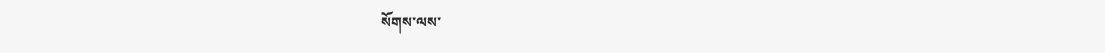སོགས་ལས་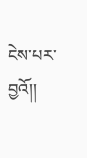ངེས་པར་བྱའོ།།